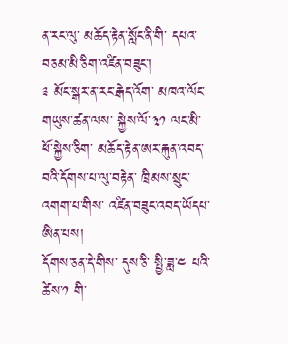ན་རང་ལུ་ མཆོད་རྟེན་སློང་ནི་གི་ དཔའ་བཅམ་མི་ཅིག་འཛིན་བཟུང་།
༉ མོང་སྒར་ན་རང་རྒེད་འོག་ མཁའ་ལོང་གཡུས་ཚན་ལས་ སྐྱེས་ལོ་༣༡ ལང་མི་ ཕོ་སྐྱེས་ཅིག་ མཆོད་རྟེན་ཨར་རྐུན་འབད་བའི་དོགས་པ་ལུ་བརྟེན་ ཁྲིམས་སྲུང་འགག་པ་གིས་ འཛིན་བཟུང་འབད་ཡོདཔ་ཨིན་པས།
དོགས་ཅན་དེ་གིས་ དུས་ཅི་ སྤྱི་ཟླ་༤ པའི་ཚེས་༡ གི་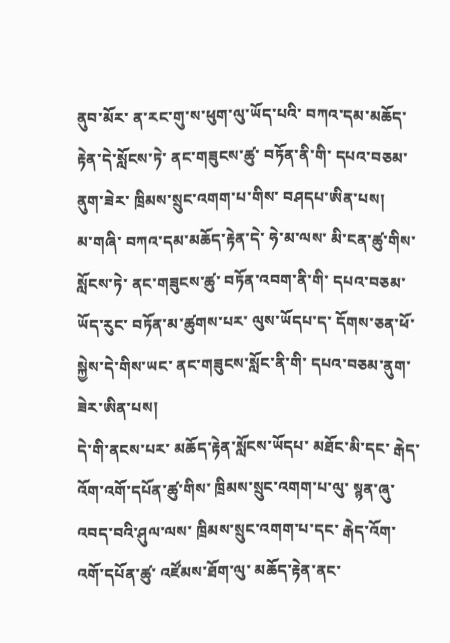ནུབ་མོར་ ན་རང་གུ་ས་ཕུག་ལུ་ཡོད་པའི་ བཀའ་དམ་མཆོད་རྟེན་དེ་སློངས་ཏེ་ ནང་གཟུངས་ཚུ་ བཏོན་ནི་གི་ དཔའ་བཅམ་ནུག་ཟེར་ ཁྲིམས་སྲུང་འགག་པ་གིས་ བཤདཔ་ཨིན་པས།
མ་གཞི་ བཀའ་དམ་མཆོད་རྟེན་དེ་ ཧེ་མ་ལས་ མི་ངན་ཚུ་གིས་སློངས་ཏེ་ ནང་གཟུངས་ཚུ་ བཏོན་འབག་ནི་གི་ དཔའ་བཅམ་ཡོད་རུང་ བཏོན་མ་ཚུགས་པར་ ལུས་ཡོདཔ་ད་ དོགས་ཅན་ཕོ་སྐྱེས་དེ་གིས་ཡང་ ནང་གཟུངས་སློང་ནི་གི་ དཔའ་བཅམ་ནུག་ཟེར་ཨིན་པས།
དེ་གི་ནངས་པར་ མཆོད་རྟེན་སློངས་ཡོདཔ་ མཐོང་མི་དང་ རྒེད་འོག་འགོ་དཔོན་ཚུ་གིས་ ཁྲིམས་སྲུང་འགག་པ་ལུ་ སྙན་ཞུ་འབད་བའི་ཤུལ་ལས་ ཁྲིམས་སྲུང་འགག་པ་དང་ རྒེད་འོག་འགོ་དཔོན་ཚུ་ འཛོམས་ཐོག་ལུ་ མཆོད་རྟེན་ནང་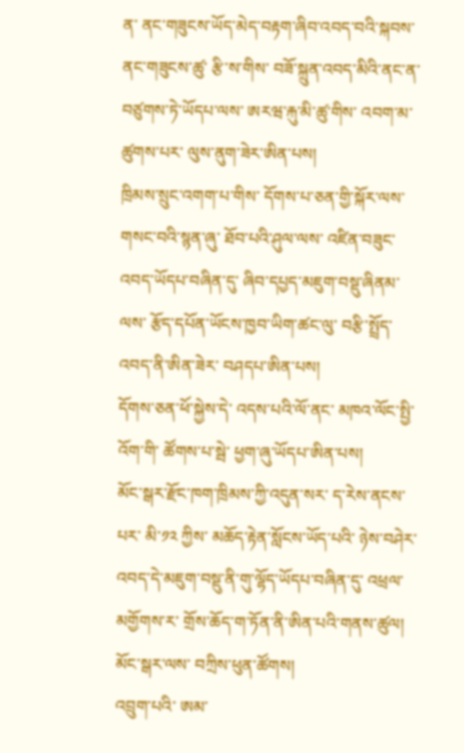ན་ ནང་གཟུངས་ཡོད་མེད་བརྟག་ཞིབ་འབད་བའི་སྐབས་ ནང་གཟུངས་ཚུ་ རྩི་ས་གིས་ བཟོ་སྐྲུན་འབད་མིའི་ནང་ན་ བཙུགས་ཏེ་ཡོདཔ་ལས་ ཨརཝ་རྐུ་མི་ཚུ་གིས་ འབག་མ་ཚུགས་པར་ ལུས་ནུག་ཟེར་ཨིན་པས།
ཁྲིམས་སྲུང་འགག་པ་གིས་ དོགས་པ་ཅན་གྱི་སྐོར་ལས་ གསང་བའི་སྙན་ཞུ་ ཐོབ་པའི་ཤུལ་ལས་ འཛིན་བཟུང་འབད་ཡོདཔ་བཞིན་དུ་ ཞིབ་དཔྱད་མཇུག་བསྡུ་ཞིནམ་ལས་ རྩོད་དཔོན་ཡོངས་ཁྱབ་ཡིག་ཚང་ལུ་ བརྩི་སྤྲོད་འབད་ནི་ཨིན་ཟེར་ བཤདཔ་ཨིན་པས།
དོགས་ཅན་ཕོ་སྐྱེས་དེ་ འདས་པའི་ལོ་ནང་ མཁའ་ལོང་སྤྱི་འོག་གི་ ཚོགས་པ་སྦེ་ ཕྱག་ཞུ་ཡོདཔ་ཨིན་པས།
མོང་སྒར་རྫོང་ཁག་ཁྲིམས་ཀྱི་འདུན་སར་ ད་རེས་ནངས་པར་ མི་༡༢ ཀྱིས་ མཆོད་རྟེན་སློངས་ཡོད་པའི་ ཉེས་བཤེར་འབད་དེ་མཇུག་བསྡུ་ནི་གུ་ལྷོད་ཡོདཔ་བཞིན་དུ་ འཕྲལ་མགྱོགས་ར་ གྲོས་ཆོད་ག་ཏོན་ནི་ཨིན་པའི་གནས་ཚུལ།
མོང་སྒར་ལས་ བཀྲིས་ཕུན་ཚོགས།
འབྲུག་པའི་ ཨམ་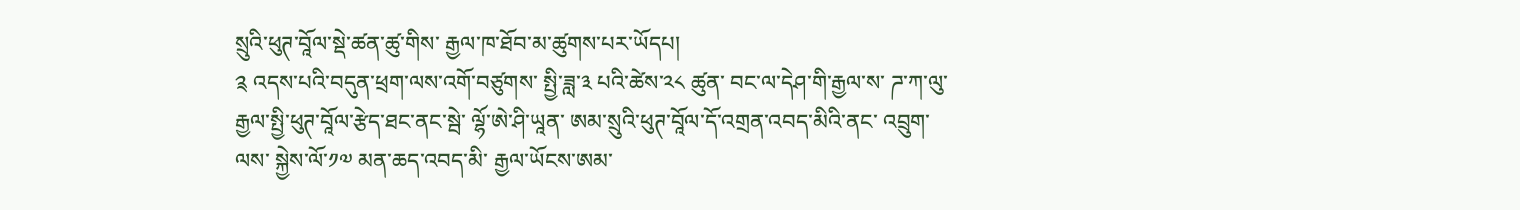སྲུའི་ཕུཊ་བཱོལ་སྡེ་ཚན་ཚུ་གིས་ རྒྱལ་ཁ་ཐོབ་མ་ཚུགས་པར་ཡོདཔ།
༉ འདས་པའི་བདུན་ཕྲག་ལས་འགོ་བཙུགས་ སྤྱི་ཟླ་༣ པའི་ཚེས་༢༨ ཚུན་ བང་ལ་དེཤ་གི་རྒྱལ་ས་ ཌ་ཀ་ལུ་ རྒྱལ་སྤྱི་ཕུཊ་བཱོལ་རྩེད་ཐང་ནང་སྦེ་ ལྷོ་ཨེ་ཤི་ཡཱན་ ཨམ་སྲུའི་ཕུཊ་བཱོལ་དོ་འགྲན་འབད་མིའི་ནང་ འབྲུག་ལས་ སྐྱེས་ལོ་༡༧ མན་ཆད་འབད་མི་ རྒྱལ་ཡོངས་ཨམ་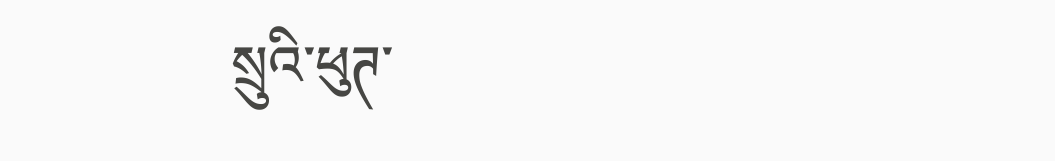སྲུའི་ཕུཊ་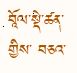བཱོལ་སྡེ་ཚན་གྱིས་ བཅའ་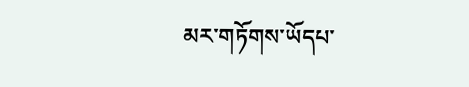མར་གཏོགས་ཡོདཔ་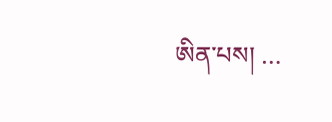ཨིན་པས། …